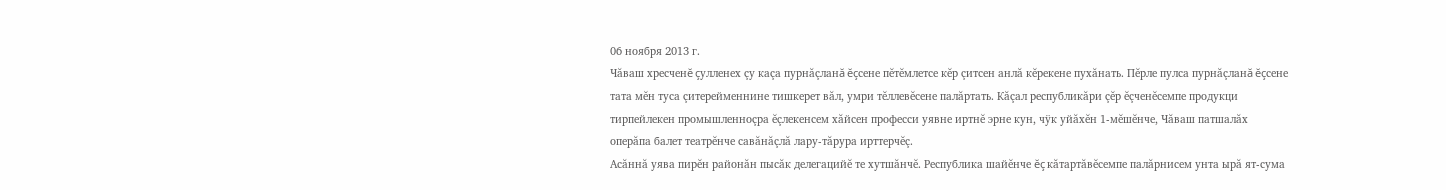06 ноября 2013 г.
Чăваш хресченĕ çулленех çу каçа пурнăçланă ĕçсене пĕтĕмлетсе кĕр çитсен анлă кĕрекене пухăнать. Пĕрле пулса пурнăçланă ĕçсене тата мĕн туса çитерейменнине тишкерет вăл, умри тĕллевĕсене палăртать. Кăçал республикăри çĕр ĕçченĕсемпе продукци тирпейлекен промышленноçра ĕçлекенсем хăйсен професси уявне иртнĕ эрне кун, чÿк уйăхĕн 1-мĕшĕнче, Чăваш патшалăх оперăпа балет театрĕнче савăнăçлă лару-тăрура ирттерчĕç.
Асăннă уява пирĕн районăн пысăк делегацийĕ те хутшăнчĕ. Республика шайĕнче ĕç кăтартăвĕсемпе палăрнисем унта ырă ят-сума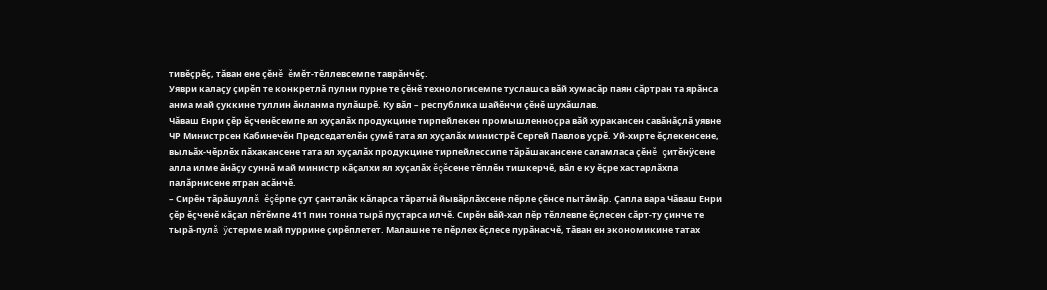тивĕçрĕç, тăван ене çĕнĕ ĕмĕт-тĕллевсемпе таврăнчĕç.
Уяври калаçу çирĕп те конкретлă пулни пурне те çĕнĕ технологисемпе туслашса вăй хумасăр паян сăртран та ярăнса анма май çуккине туллин ăнланма пулăшрĕ. Ку вăл – республика шайĕнчи çĕнĕ шухăшлав.
Чăваш Енри çĕр ĕçченĕсемпе ял хуçалăх продукцине тирпейлекен промышленноçра вăй хуракансен савăнăçлă уявне ЧР Министрсен Кабинечĕн Председателĕн çумĕ тата ял хуçалăх министрĕ Сергей Павлов уçрĕ. Уй-хирте ĕçлекенсене, выльăх-чĕрлĕх пăхакансене тата ял хуçалăх продукцине тирпейлессипе тăрăшакансене саламласа çĕнĕ çитĕнÿсене алла илме ăнăçу суннă май министр кăçалхи ял хуçалăх ĕçĕсене тĕплĕн тишкерчĕ, вăл е ку ĕçре хастарлăхпа палăрнисене ятран асăнчĕ.
– Сирĕн тăрăшуллă ĕçĕрпе çут çанталăк кăларса тăратнă йывăрлăхсене пĕрле çĕнсе пытăмăр. Çапла вара Чăваш Енри çĕр ĕçченĕ кăçал пĕтĕмпе 411 пин тонна тырă пуçтарса илчĕ. Сирĕн вăй-хал пĕр тĕллевпе ĕçлесен сăрт-ту çинче те тырă-пулă ÿстерме май пуррине çирĕплетет. Малашне те пĕрлех ĕçлесе пурăнасчĕ, тăван ен экономикине татах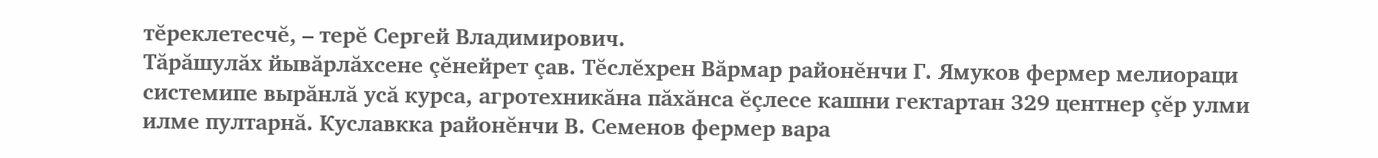тĕреклетесчĕ, – терĕ Сергей Владимирович.
Тăрăшулăх йывăрлăхсене çĕнейрет çав. Тĕслĕхрен Вăрмар районĕнчи Г. Ямуков фермер мелиораци системипе вырăнлă усă курса, агротехникăна пăхăнса ĕçлесе кашни гектартан 329 центнер çĕр улми илме пултарнă. Куславкка районĕнчи В. Семенов фермер вара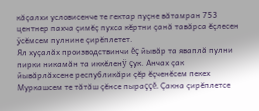кăçалхи условисенче те гектар пуçне вăтамран 753 центнер пахча çимĕç пухса кĕртни çанă тавăрса ĕçлесен ÿсĕмсем пулнине çирĕплетет.
Ял хуçалăх производствинчи ĕç йывăр та яваплă пулни пирки никамăн та иккĕленÿ çук. Анчах çак йывăрлăхсене республикăри çĕр ĕçченĕсем пекех Муркашсем те тăтăш çĕнсе пыраççĕ. Çакна çирĕплетсе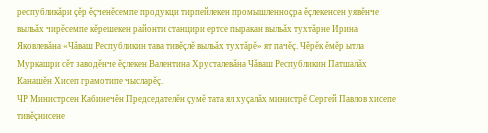республикăри çĕр ĕçченĕсемпе продукци тирпейлекен промышленноçра ĕçлекенсен уявĕнче выльăх чирĕсемпе кĕрешекен районти станцири ертсе пыракан выльăх тухтăрне Ирина Яковлевăна «Чăваш Республикин тава тивĕçлĕ выльăх тухтăрĕ» ят пачĕç. Чĕрĕк ĕмĕр ытла Муркашри сĕт заводĕнче ĕçлекен Валентина Хрусталевăна Чăваш Республикин Патшалăх Канашĕн Хисеп грамотипе чысларĕç.
ЧР Министрсен Кабинечĕн Председателĕн çумĕ тата ял хуçалăх министрĕ Сергей Павлов хисепе тивĕçнисене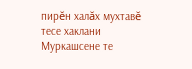пирĕн халăх мухтавĕ тесе хаклани Муркашсене те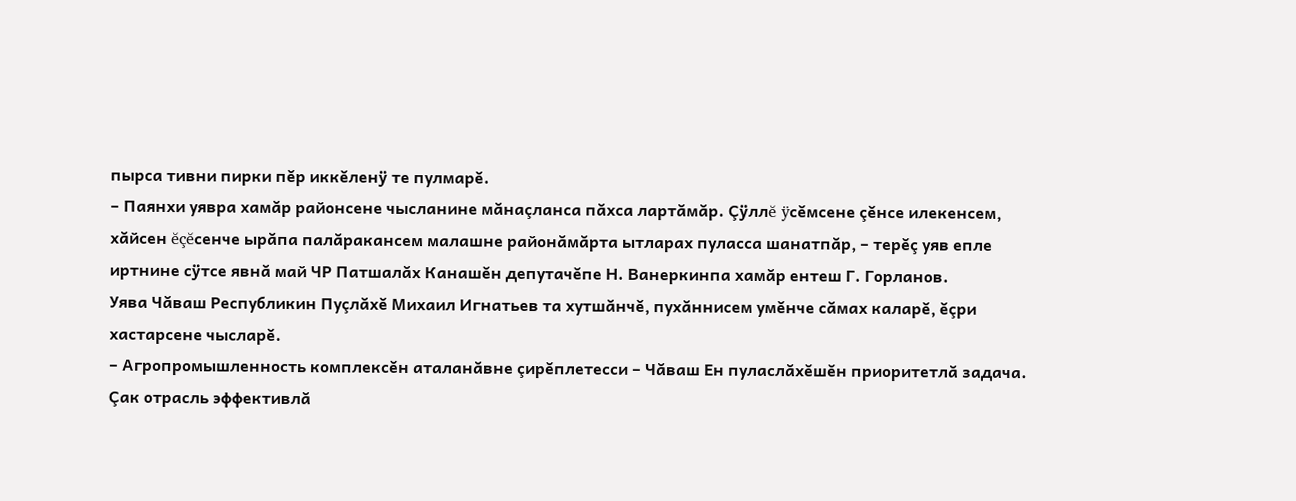пырса тивни пирки пĕр иккĕленÿ те пулмарĕ.
– Паянхи уявра хамăр районсене чысланине мăнаçланса пăхса лартăмăр. Çÿллĕ ÿсĕмсене çĕнсе илекенсем, хăйсен ĕçĕсенче ырăпа палăракансем малашне районăмăрта ытларах пуласса шанатпăр, – терĕç уяв епле иртнине сÿтсе явнă май ЧР Патшалăх Канашĕн депутачĕпе Н. Ванеркинпа хамăр ентеш Г. Горланов.
Уява Чăваш Республикин Пуçлăхĕ Михаил Игнатьев та хутшăнчĕ, пухăннисем умĕнче сăмах каларĕ, ĕçри хастарсене чысларĕ.
– Агропромышленность комплексĕн аталанăвне çирĕплетесси – Чăваш Ен пуласлăхĕшĕн приоритетлă задача. Çак отрасль эффективлă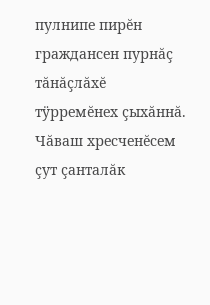пулнипе пирĕн граждансен пурнăç тăнăçлăхĕ тÿрремĕнех çыхăннă. Чăваш хресченĕсем çут çанталăк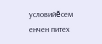условийĕсем енчен питех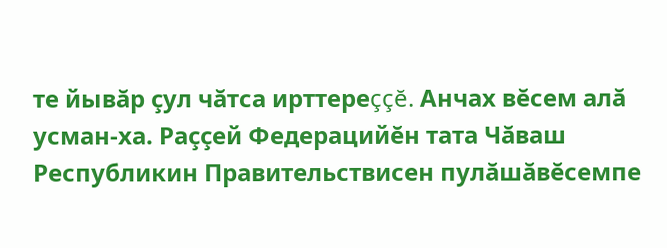те йывăр çул чăтса ирттереççĕ. Анчах вĕсем алă усман-ха. Раççей Федерацийĕн тата Чăваш Республикин Правительствисен пулăшăвĕсемпе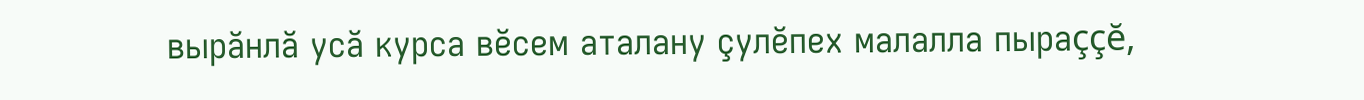вырăнлă усă курса вĕсем аталану çулĕпех малалла пыраççĕ,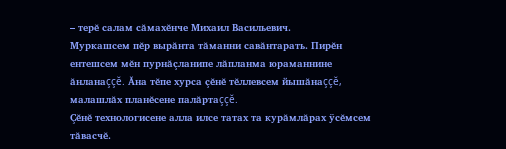– терĕ салам сăмахĕнче Михаил Васильевич.
Муркашсем пĕр вырăнта тăманни савăнтарать. Пирĕн ентешсем мĕн пурнăçланипе лăпланма юраманнине ăнланаççĕ. Ăна тĕпе хурса çĕнĕ тĕллевсем йышăнаççĕ, малашлăх планĕсене палăртаççĕ.
Çĕнĕ технологисене алла илсе татах та курăмлăрах ÿсĕмсем тăвасчĕ.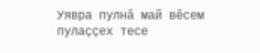Уявра пулнă май вĕсем пулаççех тесе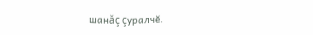шанăç çуралчĕ.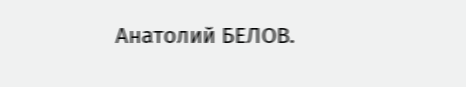Анатолий БЕЛОВ.